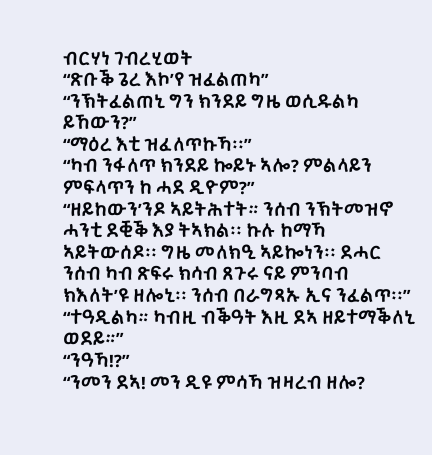ብርሃነ ገብረሂወት
“ጽቡቕ ጌረ እኮ’የ ዝፈልጠካ”
“ንኽትፈልጠኒ ግን ክንደይ ግዜ ወሲዱልካ ይኸውን?”
“ማዕረ እቲ ዝፈለጥኩኻ፡፡”
“ካብ ንፋለጥ ክንደይ ኰይኑ ኣሎ? ምልላይን ምፍላጥን ከ ሓደ ዲዮም?”
“ዘይከውን’ንዶ ኣይትሕተት። ንሰብ ንኽትመዝኖ ሓንቲ ደቒቕ እያ ትኣክል፡፡ ኩሉ ከማኻ ኣይትውሰዶ፡፡ ግዜ መለክዒ ኣይኰነን፡፡ ደሓር ንሰብ ካብ ጽፍሩ ክሳብ ጸጉሩ ናይ ምንባብ ክእለት’ዩ ዘሎኒ፡፡ ንሰብ በራግጻኡ ኢና ንፈልጥ፡፡”
“ተዓዲልካ። ካብዚ ብቕዓት እዚ ደኣ ዘይተማቕለኒ ወደይ።”
“ንዓኻ!?”
“ንመን ደኣ! መን ዲዩ ምሳኻ ዝዛረብ ዘሎ?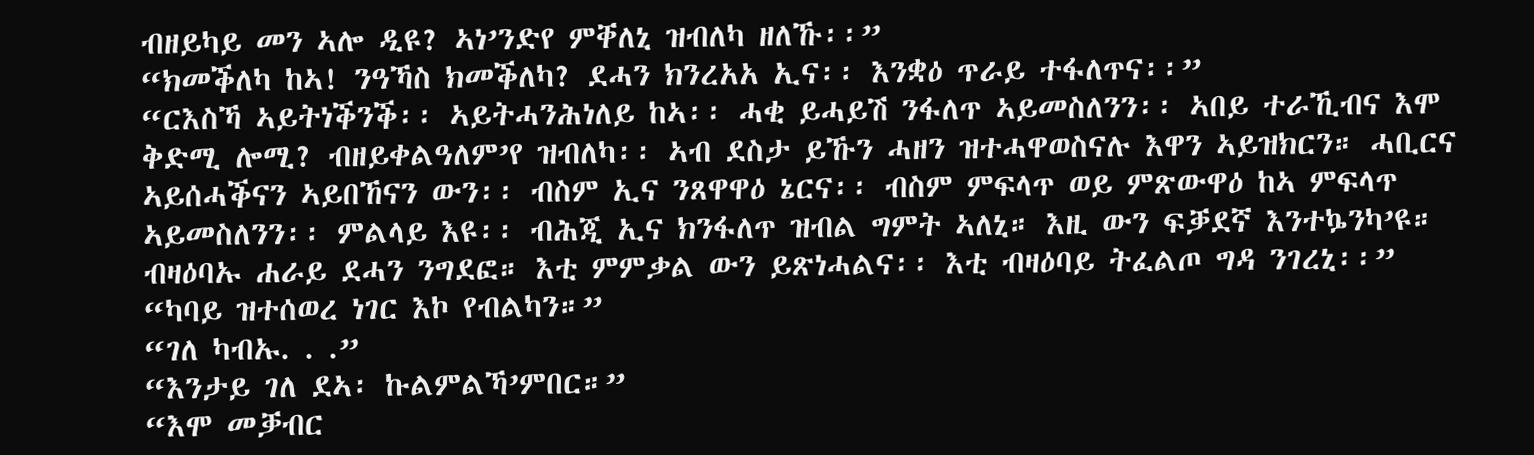ብዘይካይ መን ኣሎ ዲዩ? ኣነ’ንድየ ምቐለኒ ዝብለካ ዘለኹ፡፡”
“ክመቕለካ ከኣ! ንዓኻስ ክመቕለካ? ደሓን ክንረአአ ኢና፡፡ እንቋዕ ጥራይ ተፋለጥና፡፡”
“ርእስኻ ኣይትነቕንቕ፡፡ ኣይትሓንሕነለይ ከኣ፡፡ ሓቂ ይሓይሽ ንፋለጥ ኣይመስለንን፡፡ ኣበይ ተራኺብና እሞ ቅድሚ ሎሚ? ብዘይቀልዓለም’የ ዝብለካ፡፡ ኣብ ደስታ ይኹን ሓዘን ዝተሓዋወስናሉ እዋን ኣይዝክርን። ሓቢርና ኣይሰሓቕናን ኣይበኸናን ውን፡፡ ብስም ኢና ንጸዋዋዕ ኔርና፡፡ ብስም ምፍላጥ ወይ ምጽውዋዕ ከኣ ምፍላጥ ኣይመስለንን፡፡ ምልላይ እዩ፡፡ ብሕጂ ኢና ክንፋለጥ ዝብል ግምት ኣለኒ። እዚ ውን ፍቓደኛ እንተኴንካ’ዩ። ብዛዕባኡ ሐራይ ደሓን ንግደፎ። እቲ ምምቃል ውን ይጽነሓልና፡፡ እቲ ብዛዕባይ ትፈልጦ ግዳ ንገረኒ፡፡”
“ካባይ ዝተሰወረ ነገር እኮ የብልካን።”
“ገለ ካብኡ. . .”
“እንታይ ገለ ደኣ፡ ኩልምልኻ’ምበር።”
“እሞ መቓብር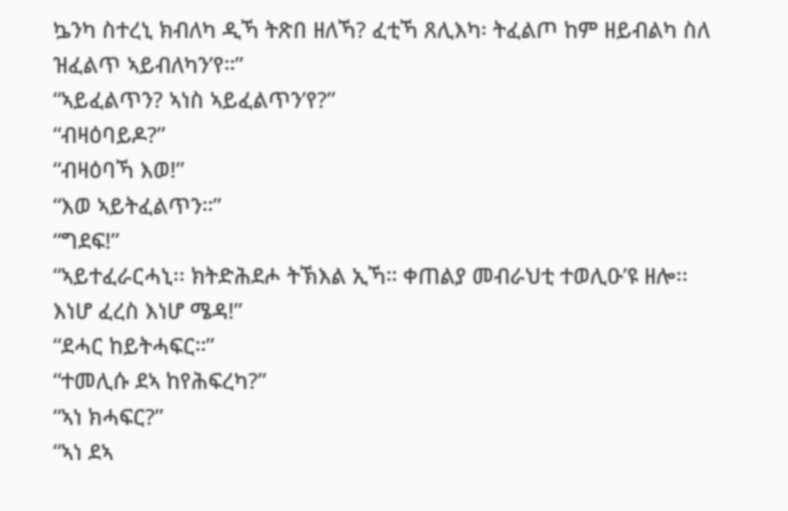ኴንካ ስተረኒ ክብለካ ዲኻ ትጽበ ዘለኻ? ፈቲኻ ጸሊእካ፡ ትፈልጦ ከም ዘይብልካ ስለ ዝፈልጥ ኣይብለካን’የ።”
“ኣይፈልጥን? ኣነስ ኣይፈልጥን’የ?”
“ብዛዕባይዶ?”
“ብዛዕባኻ እወ!”
“እወ ኣይትፈልጥን።”
“ግደፍ!”
“ኣይተፈራርሓኒ፡፡ ክትድሕደሖ ትኽእል ኢኻ። ቀጠልያ መብራህቲ ተወሊዑ’ዩ ዘሎ፡፡ እነሆ ፈረስ እነሆ ሜዳ!”
“ደሓር ከይትሓፍር።”
“ተመሊሱ ደኣ ከየሕፍረካ?”
“ኣነ ክሓፍር?”
“ኣነ ደኣ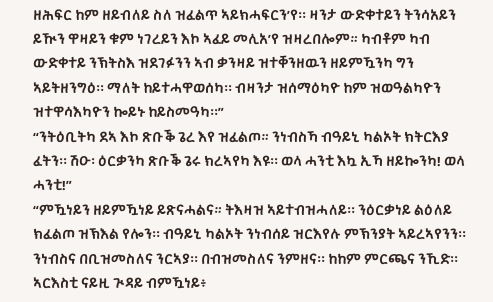ዘሕፍር ከም ዘይብለይ ስለ ዝፈልጥ ኣይክሓፍርን’የ፡፡ ዛንታ ውድቀተይን ትንሳአይን ይዂን ዋዛይን ቁም ነገረይን እኮ ኣፈይ መሊአ’የ ዝዛረበሎም። ካብቶም ካብ ውድቀተይ ንኽትስእ ዝደገፉንን ኣብ ቃንዛይ ዝተቐንዘዉን ዘይምዃንካ ግን ኣይትዘንግዕ፡፡ ማለት ከይተሓዋወሰካ፡፡ ብዛንታ ዝሰማዕካዮ ከም ዝወዓልካዮን ዝተዋሳእካዮን ኰይኑ ከይስመዓካ፡፡”
“ንትዕቢትካ ደኣ እኮ ጽቡቕ ጌረ እየ ዝፈልጦ። ንነብስኻ ብዓይኒ ካልኦት ክትርእያ ፈትን፡፡ ሽዑ፡ ዕርቃንካ ጽቡቕ ጌሩ ክረኣየካ እዩ፡፡ ወላ ሓንቲ እኳ ኢኻ ዘይኰንካ! ወላ ሓንቲ!”
“ምዃነይን ዘይምዃነይ ይጽናሓልና። ትእዛዝ ኣይተብዝሓለይ፡፡ ንዕርቃነይ ልዕለይ ክፈልጦ ዝኽእል የሎን፡፡ ብዓይኒ ካልኦት ንነብሰይ ዝርእየሉ ምኽንያት ኣይረኣየንን፡፡ ንነብስና በቢዝመስለና ንርኣያ፡፡ በብዝመስለና ንምዘና፡፡ ከከም ምርጫና ንኺድ፡፡ ኣርእስቲ ናይዚ ጒዳይ ብምዃነይ፥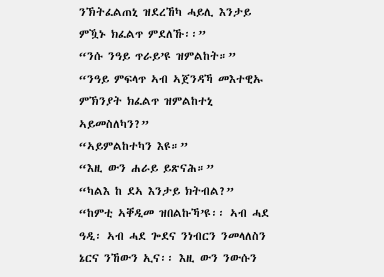ንኽትፈልጠኒ ዝደረኸካ ሓይሊ እንታይ ምዃኑ ክፈልጥ ምደለኹ፡፡”
“ንሱ ንዓይ ጥራይ’ዩ ዝምልከት።”
“ንዓይ ምፍላጥ ኣብ ኣጀንዳኻ መእተዊኡ ምኽንያት ክፈልጥ ዝምልከተኒ ኣይመስለካን?”
“ኣይምልከተካን እዩ።”
“እዚ ውን ሐራይ ይጽናሕ።”
“ካልእ ከ ደኣ እንታይ ክትብል?”
“ከምቲ ኣቐዲመ ዝበልኩኻ’ዩ፡፡ ኣብ ሓደ ዓዲ፡ ኣብ ሓደ ጐደና ንነብርን ንመላለስን ኔርና ንኸውን ኢና፡፡ እዚ ውን ንውሱን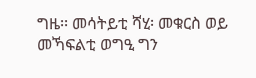ግዜ፡፡ መሳትይቲ ሻሂ፡ መቁርስ ወይ መኻፍልቲ ወግዒ ግን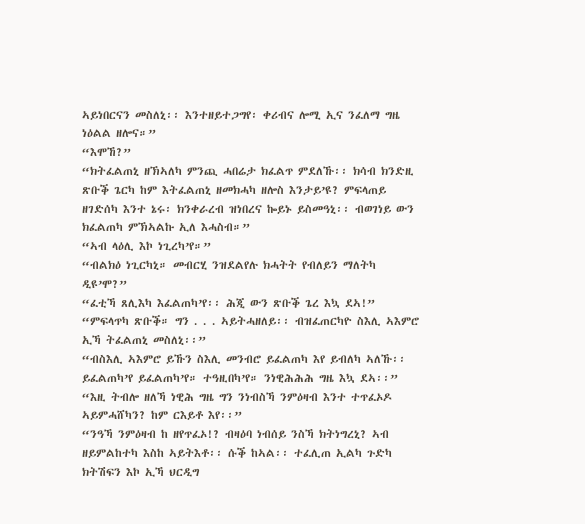ኣይነበርናን መስለኒ፡፡ እንተዘይተጋግየ፡ ቀሪብና ሎሚ ኢና ንፈለማ ግዜ ነዕልል ዘሎና።”
“እሞኸ?”
“ክትፈልጠኒ ዘኽኣለካ ምንጪ ሓበሬታ ክፈልጥ ምደለኹ፡፡ ክሳብ ክንድዚ ጽቡቕ ጌርካ ከም እትፈልጠኒ ዘመክሓካ ዘሎስ እንታይ’ዩ? ምፍላጠይ ዘገድሰካ እንተ ኔሩ፡ ክንቀራረብ ዝነበረና ኰይኑ ይስመዓኒ፡፡ ብወገነይ ውን ክፈልጠካ ምኽኣልኩ ኢለ እሓስብ።”
“ኣብ ላዕሊ እኮ ነጊረካ’የ።”
“ብልክዕ ነጊርካኒ። መብርሂ ንዝደልየሉ ክሓትት የብለይን ማለትካ ዲዩ’ሞ?”
“ፈቲኻ ጸሊእካ እፈልጠካ’የ፡፡ ሕጂ ውን ጽቡቕ ጌረ እኳ ደኣ!”
“ምፍላጥካ ጽቡቕ። ግን . . . ኣይትሓዘለይ፡፡ ብዝፈጠርካዮ ስእሊ ኣእምሮ ኢኻ ትፈልጠኒ መስለኒ፡፡”
“ብስእሊ ኣእምሮ ይኹን ስእሊ መንብሮ ይፈልጠካ እየ ይብለካ ኣለኹ፡፡ ይፈልጠካ’የ ይፈልጠካ’የ። ተዓዚበካ’የ። ንነዊሕሕሕ ግዜ እኳ ደኣ፡፡”
“እዚ ትብሎ ዘለኻ ነዊሕ ግዜ ግን ንነብስኻ ንምዕዛብ እንተ ተጥፈኦዶ ኣይምሓሸካን? ከም ርእይቶ እየ፡፡”
“ንዓኻ ንምዕዛብ ከ ዘየጥፈኦ!? ብዛዕባ ነብሰይ ንስኻ ክትነግረኒ? ኣብ ዘይምልከተካ እስከ ኣይትእቶ፡፡ ሱቕ ከኣል፡፡ ተፈሊጠ ኢልካ ጉድካ ክትሽፍን እኮ ኢኻ ህርዲግ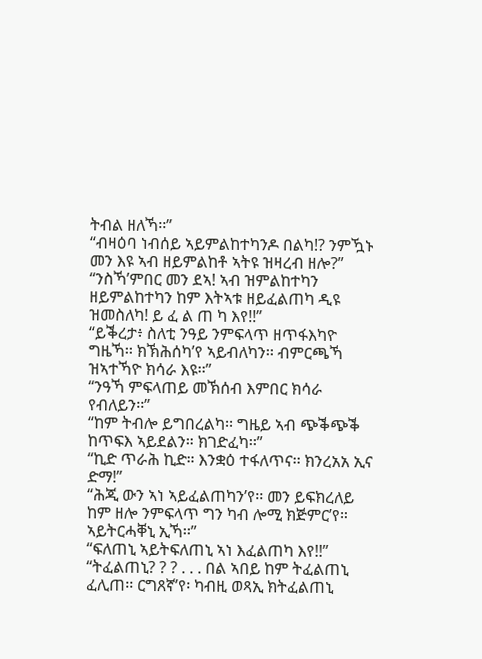ትብል ዘለኻ፡፡”
“ብዛዕባ ነብሰይ ኣይምልከተካንዶ በልካ!? ንምዃኑ መን እዩ ኣብ ዘይምልከቶ ኣትዩ ዝዛረብ ዘሎ?”
“ንስኻ’ምበር መን ደኣ! ኣብ ዝምልከተካን ዘይምልከተካን ከም እትኣቱ ዘይፈልጠካ ዲዩ ዝመስለካ! ይ ፈ ል ጠ ካ እየ!!”
“ይቕረታ፥ ስለቲ ንዓይ ንምፍላጥ ዘጥፋእካዮ ግዜኻ፡፡ ክኽሕሰካ’የ ኣይብለካን፡፡ ብምርጫኻ ዝኣተኻዮ ክሳራ እዩ፡፡”
“ንዓኻ ምፍላጠይ መኽሰብ እምበር ክሳራ የብለይን፡፡”
“ከም ትብሎ ይግበረልካ፡፡ ግዜይ ኣብ ጭቕጭቕ ከጥፍእ ኣይደልን። ክገድፈካ፡፡”
“ኪድ ጥራሕ ኪድ። እንቋዕ ተፋለጥና፡፡ ክንረአአ ኢና ድማ!”
“ሕጂ ውን ኣነ ኣይፈልጠካን’የ፡፡ መን ይፍክረለይ ከም ዘሎ ንምፍላጥ ግን ካብ ሎሚ ክጅምር’የ። ኣይትርሓቐኒ ኢኻ፡፡”
“ፍለጠኒ ኣይትፍለጠኒ ኣነ እፈልጠካ እየ!!”
“ትፈልጠኒ? ? ? . . . በል ኣበይ ከም ትፈልጠኒ ፈሊጠ፡፡ ርግጸኛ’የ፡ ካብዚ ወጻኢ ክትፈልጠኒ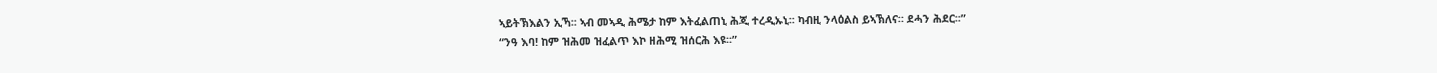ኣይትኽእልን ኢኻ፡፡ ኣብ መኣዲ ሕሜታ ከም እትፈልጠኒ ሕጂ ተረዲኡኒ፡፡ ካብዚ ንላዕልስ ይኣኽለና። ደሓን ሕደር፡፡”
“ንዓ እባ! ከም ዝሕመ ዝፈልጥ እኮ ዘሕሚ ዝሰርሕ እዩ፡፡”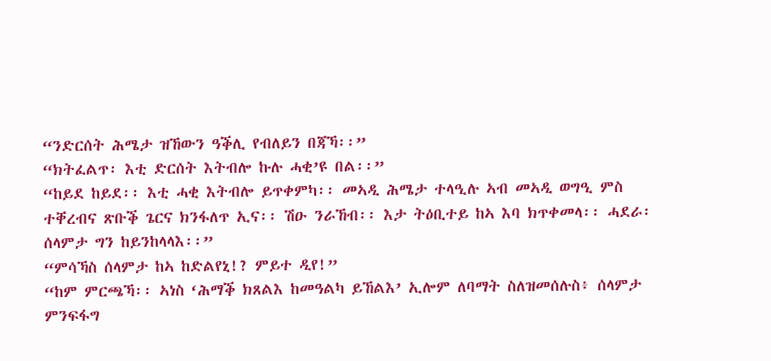“ንድርሰት ሕሜታ ዝኸውን ዓቕሊ የብለይን በጃኻ፡፡”
“ክትፈልጥ፡ እቲ ድርሰት እትብሎ ኩሉ ሓቂ’ዩ በል፡፡”
“ከይደ ከይደ፡፡ እቲ ሓቂ እትብሎ ይጥቀምካ፡፡ መኣዲ ሕሜታ ተላዒሉ ኣብ መኣዲ ወግዒ ምስ ተቐረብና ጽቡቕ ጌርና ክንፋለጥ ኢና፡፡ ሽዑ ንራኸብ፡፡ እታ ትዕቢተይ ከኣ እባ ክጥቀመላ፡፡ ሓደራ፡ ሰላምታ ግን ከይንከላላእ፡፡”
“ምሳኻስ ሰላምታ ከኣ ከድልየኒ!? ምይተ ዲየ!”
“ከም ምርጫኻ፡፡ ኣነስ ‘ሕማቕ ክጸልእ ከመዓልካ ይኸልእ’ ኢሎም ለባማት ስለዝመሰሉስ፥ ሰላምታ ምንፍፋግ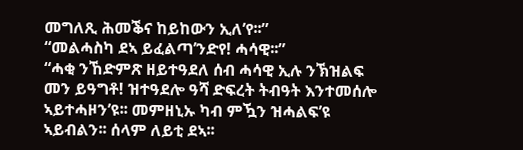መግለጺ ሕመቕና ከይከውን ኢለ’የ፡፡”
“መልሓስካ ደኣ ይፈልጣ’ንድየ! ሓሳዊ፡፡”
“ሓቂ ንኸድምጽ ዘይተዓደለ ሰብ ሓሳዊ ኢሉ ንኽዝልፍ መን ይዓግቶ! ዝተዓደሎ ዓሻ ድፍረት ትብዓት እንተመሰሎ ኣይተሓዞን’ዩ፡፡ መምዘኒኡ ካብ ምዃን ዝሓልፍ’ዩ ኣይብልን፡፡ ሰላም ለይቲ ደኣ፡፡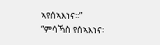ኣየሰኣእነና፡፡”
“ምሳኻስ የሰኣእነና፡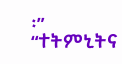፡”
“ተትምኒትና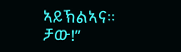ኣይኽልኣና፡፡ ቻው!”